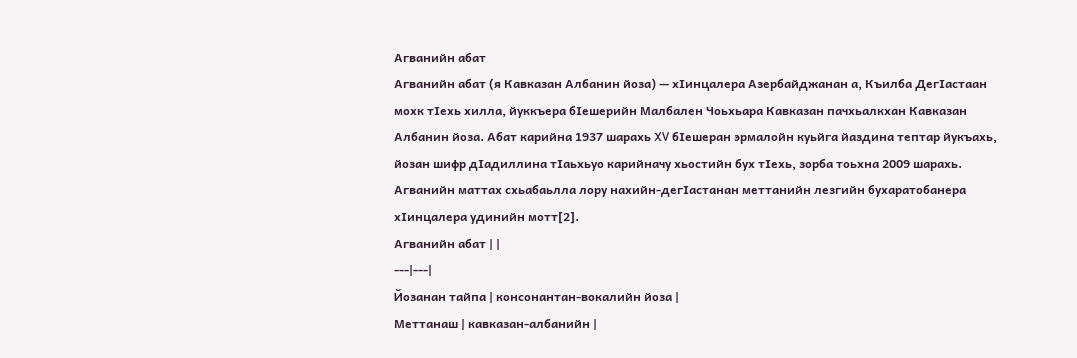Агванийн абат
Агванийн абат (я Кавказан Албанин йоза) — хӀинцалера Азербайджанан а, Къилба ДегӀастаан мохк тӀехь хилла, йуккъера бӀешерийн Малбален Чоьхьара Кавказан пачхьалкхан Кавказан Албанин йоза. Абат карийна 1937 шарахь XV бӀешеран эрмалойн куьйга йаздина тептар йукъахь, йозан шифр дӀадиллина тӀаьхьуо карийначу хьостийн бух тӀехь, зорба тоьхна 2009 шарахь. Агванийн маттах схьабаьлла лору нахийн-дегӀастанан меттанийн лезгийн бухаратобанера хӀинцалера удинийн мотт[2].
Агванийн абат | |
---|---|
Йозанан тайпа | консонантан-вокалийн йоза |
Меттанаш | кавказан-албанийн |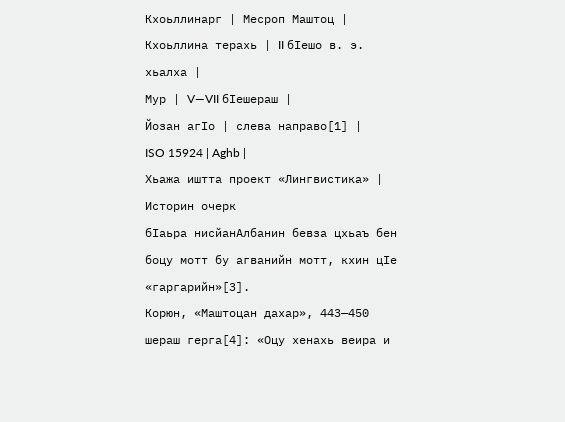Кхоьллинарг | Месроп Маштоц |
Кхоьллина терахь | II бӀешо в. э. хьалха |
Мур | V—VII бӀешераш |
Йозан агӀо | слева направо[1] |
ISO 15924 | Aghb |
Хьажа иштта проект «Лингвистика» |
Историн очерк
бӀаьра нисйанАлбанин бевза цхьаъ бен боцу мотт бу агванийн мотт, кхин цӀе «гаргарийн»[3].
Корюн, «Маштоцан дахар», 443—450 шераш герга[4]: «Оцу хенахь веира и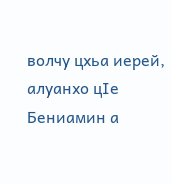волчу цхьа иерей, алуанхо цӀе Бениамин а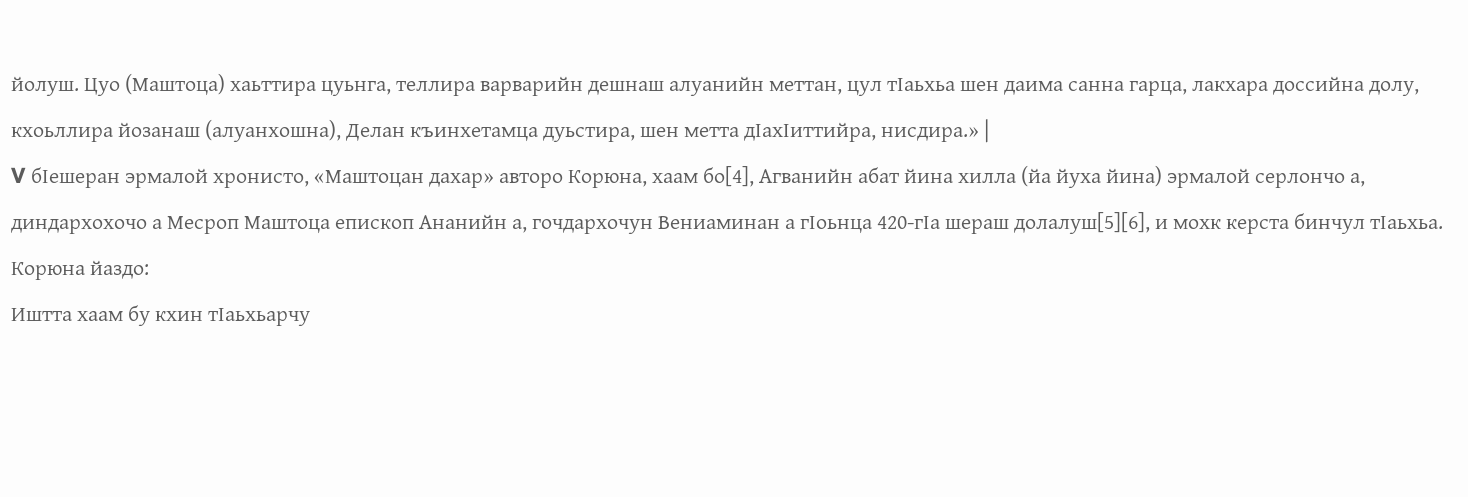йолуш. Цуо (Маштоца) хаьттира цуьнга, теллира варварийн дешнаш алуанийн меттан, цул тӀаьхьа шен даима санна гарца, лакхара доссийна долу, кхоьллира йозанаш (алуанхошна), Делан къинхетамца дуьстира, шен метта дӀахӀиттийра, нисдира.» |
V бӀешеран эрмалой хронисто, «Маштоцан дахар» авторо Корюна, хаам бо[4], Агванийн абат йина хилла (йа йуха йина) эрмалой серлончо а, диндархохочо а Месроп Маштоца епископ Ананийн а, гочдархочун Вениаминан а гӀоьнца 420-гӀа шераш долалуш[5][6], и мохк керста бинчул тӀаьхьа. Корюна йаздо:
Иштта хаам бу кхин тӀаьхьарчу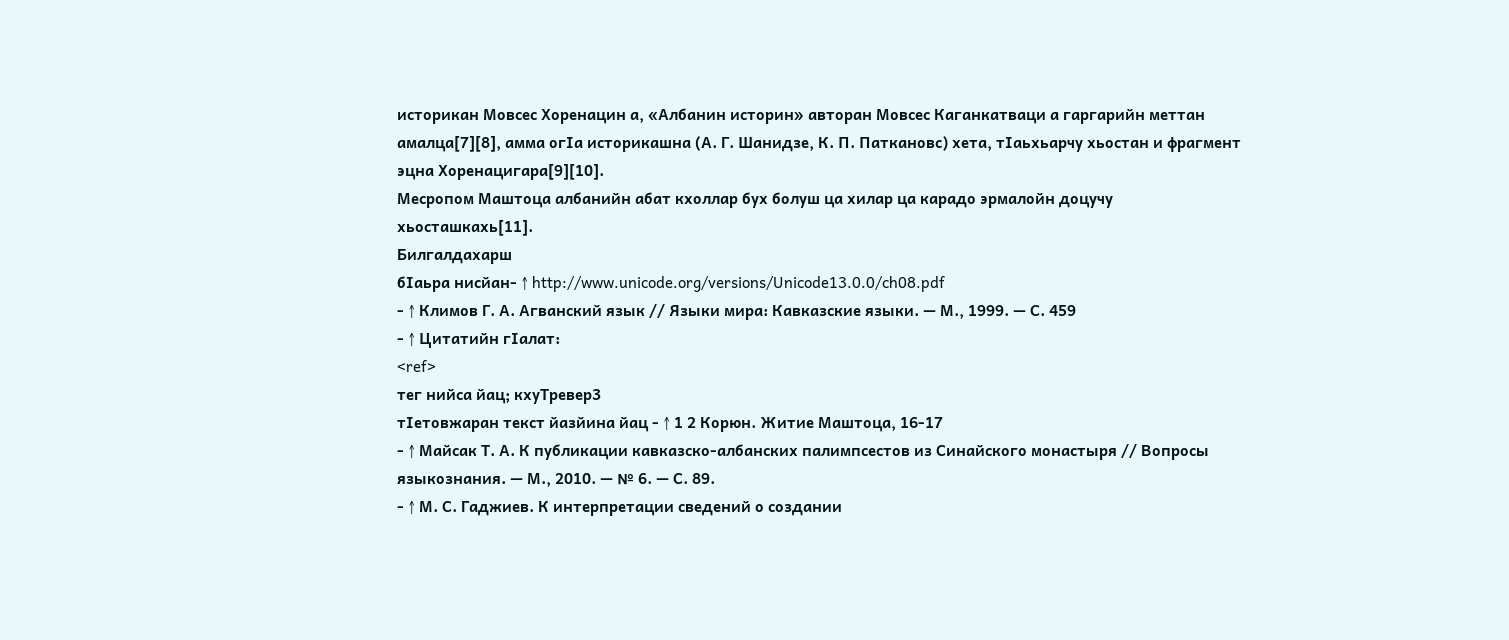историкан Мовсес Хоренацин а, «Албанин историн» авторан Мовсес Каганкатваци а гаргарийн меттан амалца[7][8], амма огӀа историкашна (А. Г. Шанидзе, К. П. Паткановс) хета, тӀаьхьарчу хьостан и фрагмент эцна Хоренацигара[9][10].
Месропом Маштоца албанийн абат кхоллар бух болуш ца хилар ца карадо эрмалойн доцучу хьосташкахь[11].
Билгалдахарш
бӀаьра нисйан- ↑ http://www.unicode.org/versions/Unicode13.0.0/ch08.pdf
- ↑ Климов Г. А. Агванский язык // Языки мира: Кавказские языки. — М., 1999. — С. 459
- ↑ Цитатийн гӀалат:
<ref>
тег нийса йац; кхуТревер3
тIетовжаран текст йазйина йац - ↑ 1 2 Корюн. Житие Маштоца, 16-17
- ↑ Майсак Т. А. К публикации кавказско-албанских палимпсестов из Синайского монастыря // Вопросы языкознания. — М., 2010. — № 6. — С. 89.
- ↑ М. С. Гаджиев. К интерпретации сведений о создании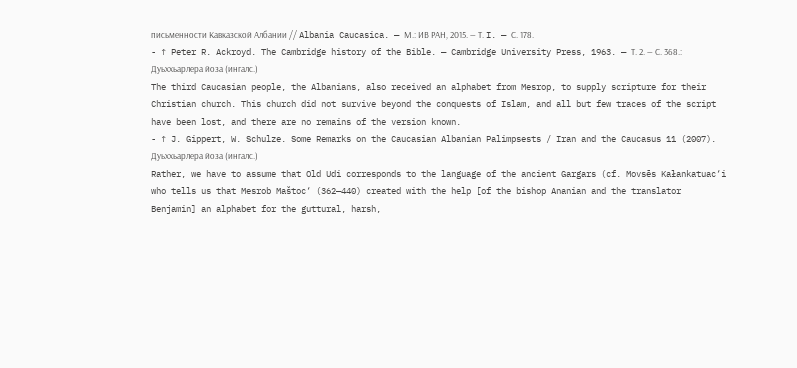письменности Кавказской Албании // Albania Caucasica. — М.: ИВ РАН, 2015. — Т. I. — С. 178.
- ↑ Peter R. Ackroyd. The Cambridge history of the Bible. — Cambridge University Press, 1963. — Т. 2. — С. 368.: Дуьххьарлера йоза (ингалс.)
The third Caucasian people, the Albanians, also received an alphabet from Mesrop, to supply scripture for their Christian church. This church did not survive beyond the conquests of Islam, and all but few traces of the script have been lost, and there are no remains of the version known.
- ↑ J. Gippert, W. Schulze. Some Remarks on the Caucasian Albanian Palimpsests / Iran and the Caucasus 11 (2007). Дуьххьарлера йоза (ингалс.)
Rather, we have to assume that Old Udi corresponds to the language of the ancient Gargars (cf. Movsēs Kałankatuac‘i who tells us that Mesrob Maštoc‘ (362—440) created with the help [of the bishop Ananian and the translator Benjamin] an alphabet for the guttural, harsh,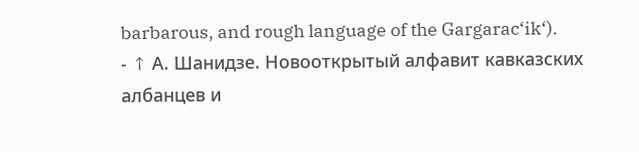barbarous, and rough language of the Gargarac‘ik‘).
- ↑ А. Шанидзе. Новооткрытый алфавит кавказских албанцев и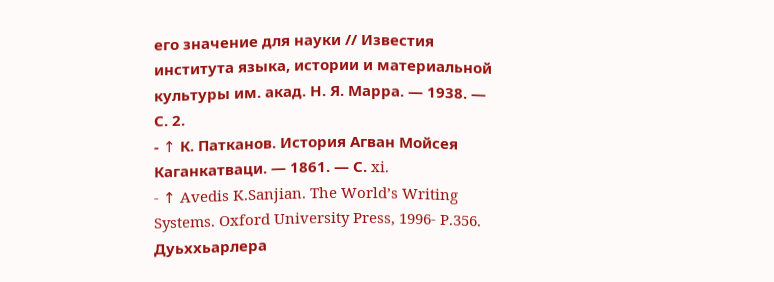его значение для науки // Известия института языка, истории и материальной культуры им. акад. Н. Я. Марра. — 1938. — С. 2.
- ↑ К. Патканов. История Агван Мойсея Каганкатваци. — 1861. — С. xi.
- ↑ Avedis K.Sanjian. The World’s Writing Systems. Oxford University Press, 1996- P.356. Дуьххьарлера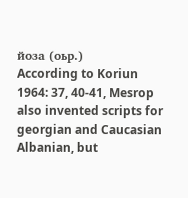йоза (оьр.)
According to Koriun 1964: 37, 40-41, Mesrop also invented scripts for georgian and Caucasian Albanian, but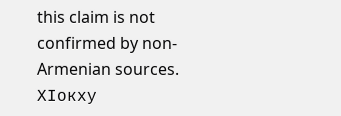this claim is not confirmed by non-Armenian sources.
ХӀокху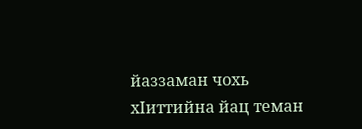йаззаман чохь хӀиттийна йац теман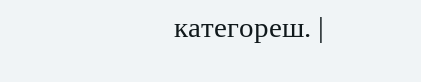категореш. |